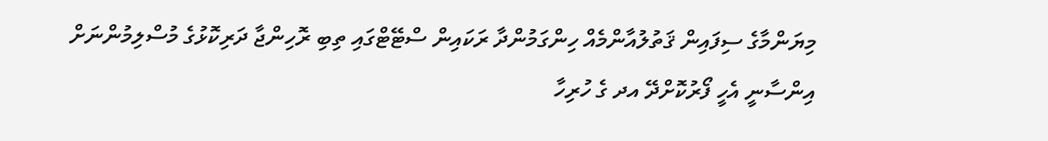މިޔަންމާގެ ސިފައިން ޤަތުލުއާންމެއް ހިންގަމުންދާ ރަކައިން ސްޓޭޓްގައި ތިބި ރޮހިންޖާ ދަރިކޮޅުގެ މުސްލިމުންނަށް އިންސާނީ އެހީ ފޯރުކޮށްދޭ އދ ގެ ހުރިހާ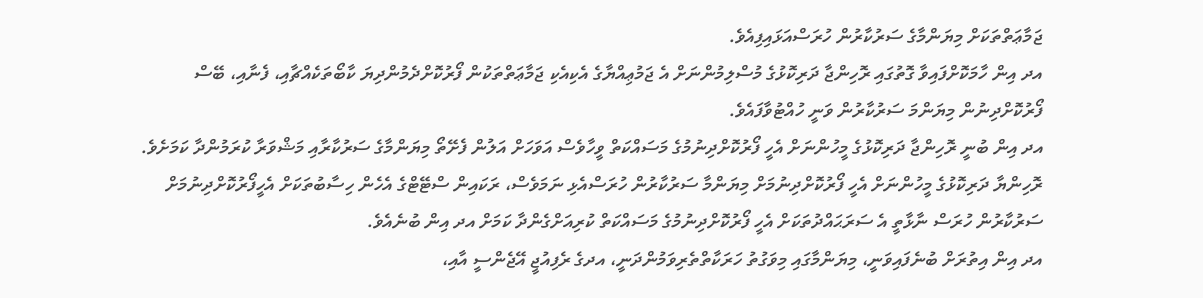ޖަމާޢަތްތަކަށް މިޔަންމާގެ ސަރުކާރުން ހުރަސްއަޅައިފިއެވެ.
އދ އިން ހާމަކޮށްފައިވާ ގޮތުގައި ރޮހިންޖާ ދަރިކޮޅުގެ މުސްލިމުންނަށް އެ ޖަމުޢިއްޔާގެ އެކިއެކި ޖަމާޢަތްތަކުން ފޯރުކޮށްދެމުންދިޔަ ކާބޯތަކެއްޗާއި، ފެނާއި، ބޭސް ފޯރުކޮށްދިނުން މިޔަންމަ ސަރުކާރުން ވަނީ ހުއްޓުވާފައެވެ.
އދ އިން ބުނީ ރޮހިންޖާ ދަރިކޮޅުގެ މީހުންނަށް އެހީ ފޯރުކޮށްދިނުމުގެ މަސައްކަތް ވީހާވެސް އަވަހަށް އަލުން ފެށޭތޯ މިޔަންމާގެ ސަރުކާރާއި މަޝްވަރާ ކުރަމުންދާ ކަމަށެވެ. ރޮހިންޔާ ދަރިކޮޅުގެ މީހުންނަށް އެހީ ފޯރުކޮށްދިނުމަށް މިޔަންމާ ސަރުކާރުން ހުރަސްއެޅި ނަމަވެސް، ރަކައިން ސްޓޭޓްގެ އެހެން ހިސާބުތަކަށް އެހީފޯރުކޮށްދިނުމަށް ސަރުކާރުން ހުރަސް ނާޅާތީ އެ ސަރަޙައްދުތަކަށް އެހީ ފޯރުކޮށްދިނުމުގެ މަސައްކަތް ކުރިއަށްގެންދާ ކަމަށް އދ އިން ބުނެއެވެ.
އދ އިން އިތުރަށް ބުނެފައިވަނީ، މިޔަންމާގައި މިވަގުތު ހަރަކާތްތެރިވަމުންދަނީ، އދގެ ރެފިއުޖީ އޭޖެންސީ އާއި،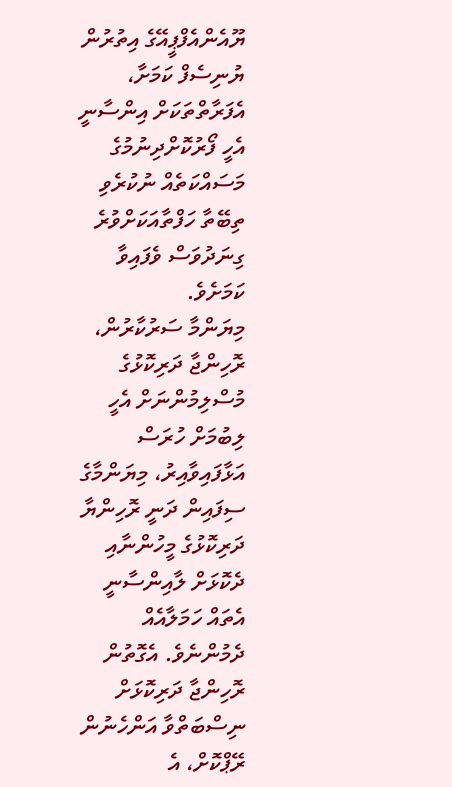ޔޫއެންއެފްޕީއޭގެ އިތުރުން ޔުނިސެފް ކަމަށާ، އެފަރާތްތަކަށް އިންސާނީ އެހީ ފޯރުކޮށްދިނުމުގެ މަސައްކަތެއް ނުކުރެވި ތިބޭތާ ހަފްތާއަކަށްވުރެ ގިނަދުވަސް ވެފައިވާ ކަމަށެވެ.
މިޔަންމާ ސަރުކާރުން، ރޮހިންޖާ ދަރިކޮޅުގެ މުސްލިމުންނަށް އެހީ ލިބުމަށް ހުރަސް އަޅާފައިވާއިރު، މިޔަންމާގެ ސިފައިން ދަނީ ރޮހިންޔާ ދަރިކޮޅުގެ މީހުންނާއި ދެކޮޅަށް ލާއިންސާނީ އެތައް ހަމަލާއެއް ދެމުންނެވެ. އެގޮތުން ރޮހިންޖާ ދަރިކޮޅަށް ނިސްބަތްވާ އަންހެނުން ރޭޕްކޮށް، އެ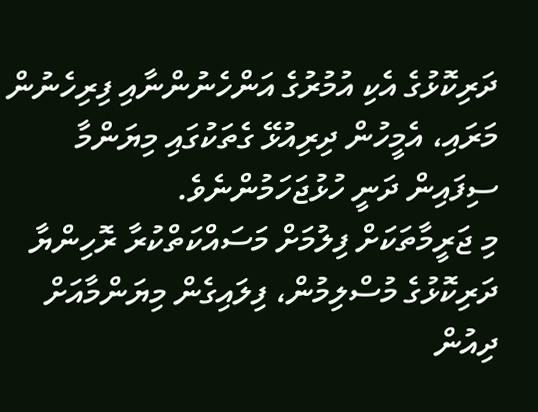ދަރިކޮޅުގެ އެކި އުމުރުގެ އަންހެނުންނާއި ފިރިހެނުން މަރައި، އެމީހުން ދިރިއުޅޭ ގެތަކުގައި މިޔަންމާ ސިފައިން ދަނީ ހުޅުޖަހަމުންނެވެ.
މި ޖަރީމާތަކަށް ފިލުމަށް މަސައްކަތްކުރާ ރޮހިންޔާ ދަރިކޮޅުގެ މުސްލިމުން، ފިލައިގެން މިޔަންމާއަށް ދިއުން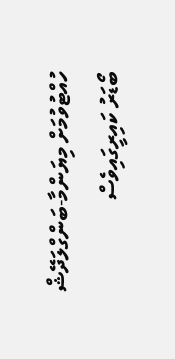ހުއްޓުވުމަށް މިޔަންމާ-ބަންގްލަދޭޝް ބޯޑަރު ކައިރީގައިވެސް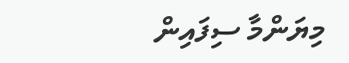މިޔަންމާ ސިފައިން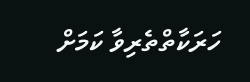ހަރަކާތްތެރިވާ ކަމަށް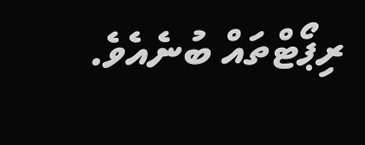ރިޕޯޓްތައް ބުނެއެވެ.